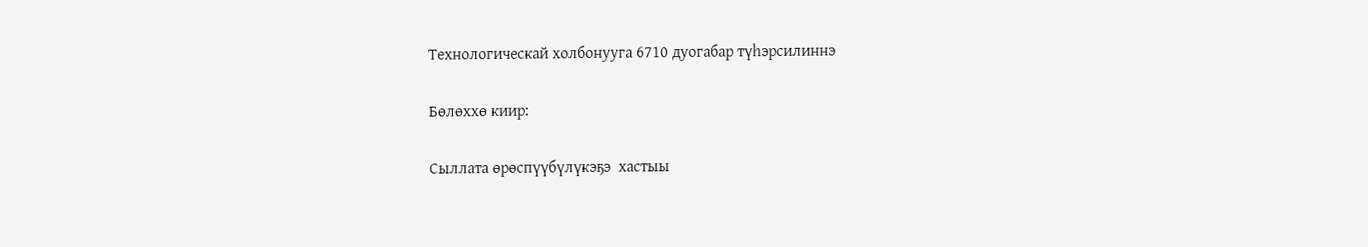Технологическай холбонууга 6710 дуогабар түһэрсилиннэ

Бөлөххө киир:

Сыллата өрөспүүбүлүкэҕэ  хастыы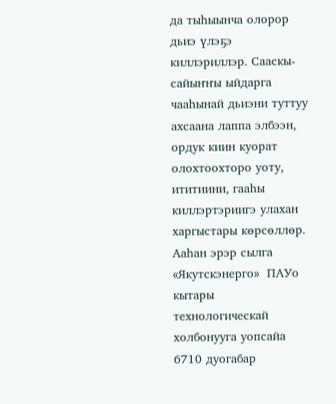да тыһыынча олорор дьиэ үлэҕэ киллэриллэр. Сааскы-сайыҥҥы ыйдарга чааһынай дьиэни туттуу ахсаана лаппа элбээн, ордук киин куорат олохтоохторо уоту, ититиини, гааһы киллэртэриигэ улахан харгыстары көрсөллөр. Ааһан эрэр сылга «Якутскэнерго»  ПАУо кытары технологическай холбонууга уопсайа 6710 дуогабар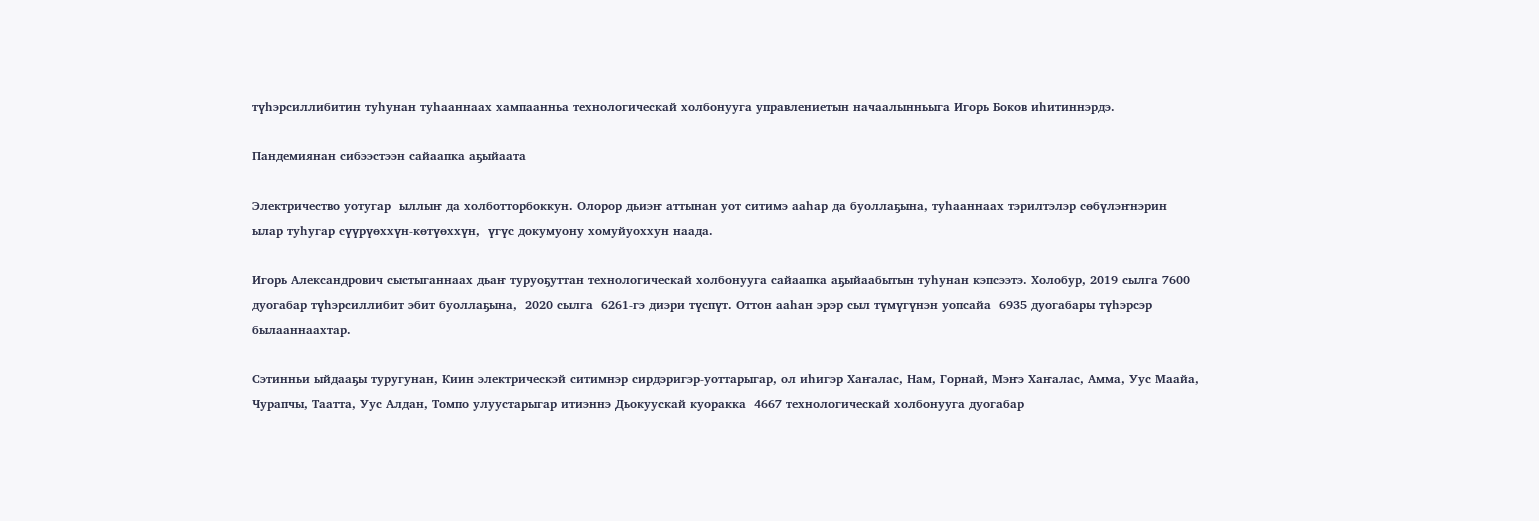түһэрсиллибитин туһунан туһааннаах хампаанньа технологическай холбонууга управлениетын начаалынньыга Игорь Боков иһитиннэрдэ.

Пандемиянан сибээстээн сайаапка аҕыйаата

Электричество уотугар  ыллыҥ да холботторбоккун. Олорор дьиэҥ аттынан уот ситимэ ааһар да буоллаҕына, туһааннаах тэрилтэлэр сөбүлэҥнэрин ылар туһугар сүүрүөххүн-көтүөххүн,  үгүс докумуону хомуйуоххун наада.

Игорь Александрович сыстыганнаах дьаҥ туруоҕуттан технологическай холбонууга сайаапка аҕыйаабытын туһунан кэпсээтэ. Холобур, 2019 сылга 7600 дуогабар түһэрсиллибит эбит буоллаҕына,  2020 сылга  6261-гэ диэри түспүт. Оттон ааһан эрэр сыл түмүгүнэн уопсайа  6935 дуогабары түһэрсэр былааннаахтар.

Сэтинньи ыйдааҕы туругунан, Киин электрическэй ситимнэр сирдэригэр-уоттарыгар, ол иһигэр Хаҥалас, Нам, Горнай, Мэҥэ Хаҥалас, Амма, Уус Маайа, Чурапчы, Таатта, Уус Алдан, Томпо улуустарыгар итиэннэ Дьокуускай куоракка  4667 технологическай холбонууга дуогабар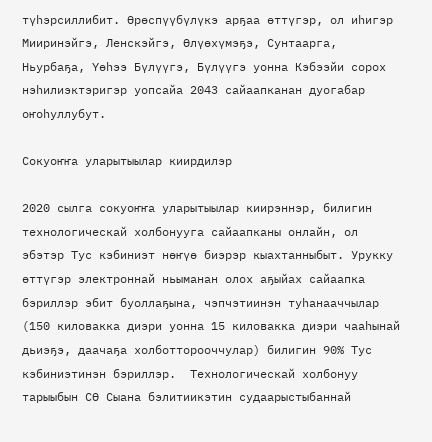түһэрсиллибит. Өрөспүүбүлүкэ арҕаа өттүгэр, ол иһигэр Мииринэйгэ, Ленскэйгэ, Өлүөхүмэҕэ, Сунтаарга, Ньурбаҕа, Үөһээ Бүлүүгэ, Бүлүүгэ уонна Кэбээйи сорох нэһилиэктэригэр уопсайа 2043 сайаапканан дуогабар оҥоһуллубут.

Сокуоҥҥа уларытыылар киирдилэр

2020 сылга сокуоҥҥа уларытыылар киирэннэр, билигин технологическай холбонууга сайаапканы онлайн, ол эбэтэр Тус кэбиниэт нөҥүө биэрэр кыахтанныбыт. Урукку өттүгэр электроннай ньыманан олох аҕыйах сайаапка бэриллэр эбит буоллаҕына, чэпчэтиинэн туһанааччылар (150 киловакка диэри уонна 15 киловакка диэри чааһынай дьиэҕэ, даачаҕа холботторооччулар) билигин 90% Тус кэбиниэтинэн бэриллэр.  Технологическай холбонуу тарыыбын СӨ Сыана бэлитиикэтин судаарыстыбаннай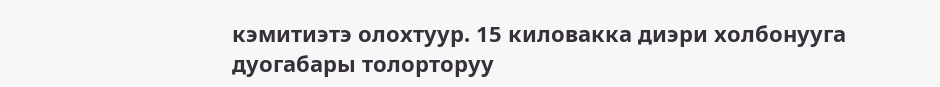кэмитиэтэ олохтуур. 15 киловакка диэри холбонууга дуогабары толорторуу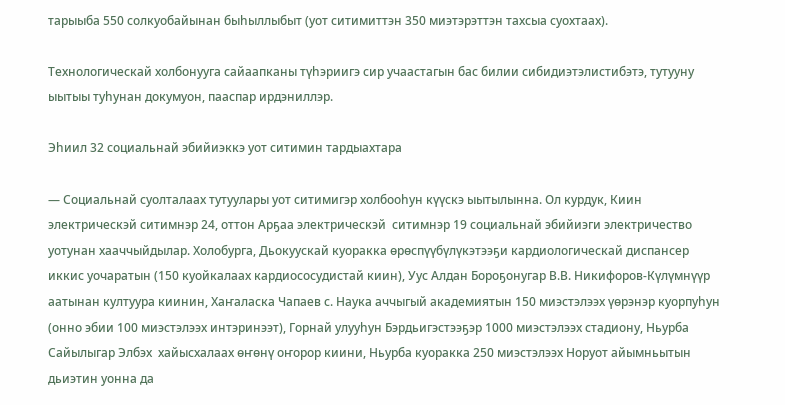тарыыба 550 солкуобайынан быһыллыбыт (уот ситимиттэн 350 миэтэрэттэн тахсыа суохтаах).

Технологическай холбонууга сайаапканы түһэриигэ сир учаастагын бас билии сибидиэтэлистибэтэ, тутууну ыытыы туһунан докумуон, пааспар ирдэниллэр.

Эһиил 32 социальнай эбийиэккэ уот ситимин тардыахтара

— Социальнай суолталаах тутуулары уот ситимигэр холбооһун күүскэ ыытылынна. Ол курдук, Киин электрическэй ситимнэр 24, оттон Арҕаа электрическэй  ситимнэр 19 социальнай эбийиэги электричество уотунан хааччыйдылар. Холобурга, Дьокуускай куоракка өрөспүүбүлүкэтээҕи кардиологическай диспансер иккис уочаратын (150 куойкалаах кардиососудистай киин), Уус Алдан Бороҕонугар В.В. Никифоров-Күлүмнүүр аатынан култуура киинин, Хаҥаласка Чапаев с. Наука аччыгый академиятын 150 миэстэлээх үөрэнэр куорпуһун (онно эбии 100 миэстэлээх интэринээт), Горнай улууһун Бэрдьигэстээҕэр 1000 миэстэлээх стадиону, Ньурба Сайылыгар Элбэх  хайысхалаах өҥөнү оҥорор киини, Ньурба куоракка 250 миэстэлээх Норуот айымньытын дьиэтин уонна да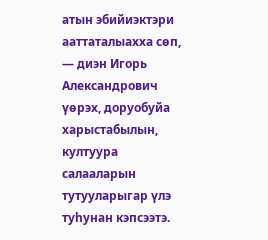атын эбийиэктэри ааттаталыахха сөп, — диэн Игорь Александрович үөрэх, доруобуйа харыстабылын, култуура салааларын тутууларыгар үлэ туһунан кэпсээтэ.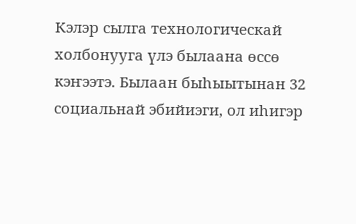Кэлэр сылга технологическай холбонууга үлэ былаана өссө кэҥээтэ. Былаан быһыытынан 32 социальнай эбийиэги, ол иһигэр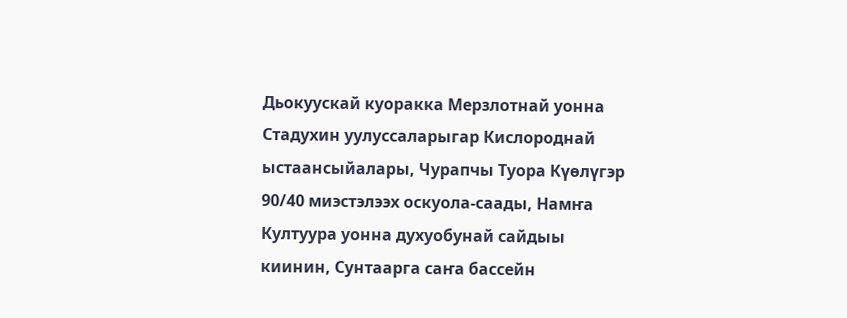Дьокуускай куоракка Мерзлотнай уонна Стадухин уулуссаларыгар Кислороднай ыстаансыйалары, Чурапчы Туора Күөлүгэр  90/40 миэстэлээх оскуола-саады, Намҥа Култуура уонна духуобунай сайдыы киинин, Сунтаарга саҥа бассейн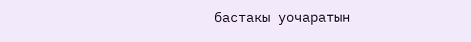бастакы уочаратын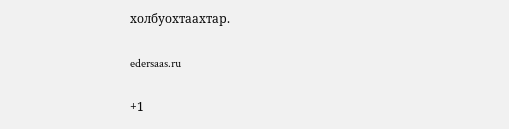холбуохтаахтар.

edersaas.ru

+1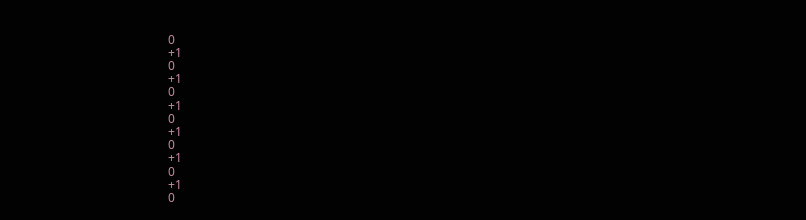0
+1
0
+1
0
+1
0
+1
0
+1
0
+1
0